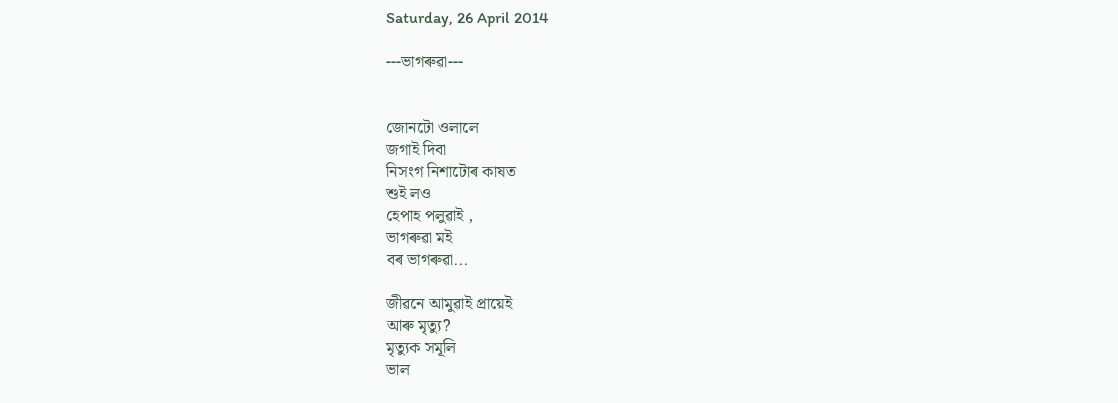Saturday, 26 April 2014

---ভাগৰুৱা---


জোনটো ওলালে
জগাই দিবা
নিসংগ নিশাটোৰ কাষত
শুই লও
হেপাহ পলুৱাই ,
ভাগৰুৱা মই
বৰ ভাগৰুৱা...

জীৱনে আমুৱাই প্রায়েই
আৰু মৃত্যু?
মৃত্যুক সমূলি
ভাল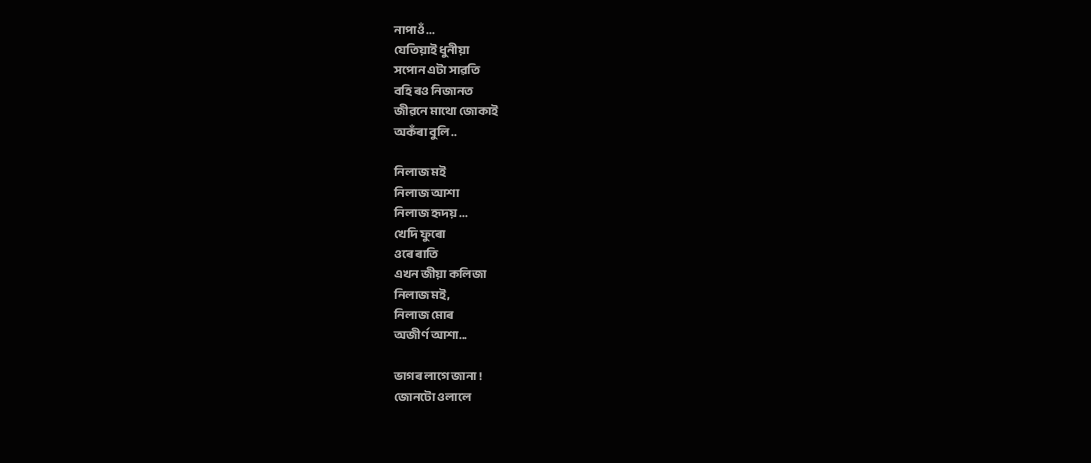নাপাওঁ ...
যেতিয়াই ধুনীয়া
সপোন এটা সাৱতি
বহি ৰও নিজানত
জীৱনে মাথো জোকাই
অকঁৰা বুলি ..

নিলাজ মই
নিলাজ আশা
নিলাজ হৃদয় ...
খেদি ফুৰো
ওৰে ৰাতি
এখন জীয়া কলিজা
নিলাজ মই,
নিলাজ মোৰ
অজীৰ্ণ আশা...

ভাগৰ লাগে জানা !
জোনটো ওলালে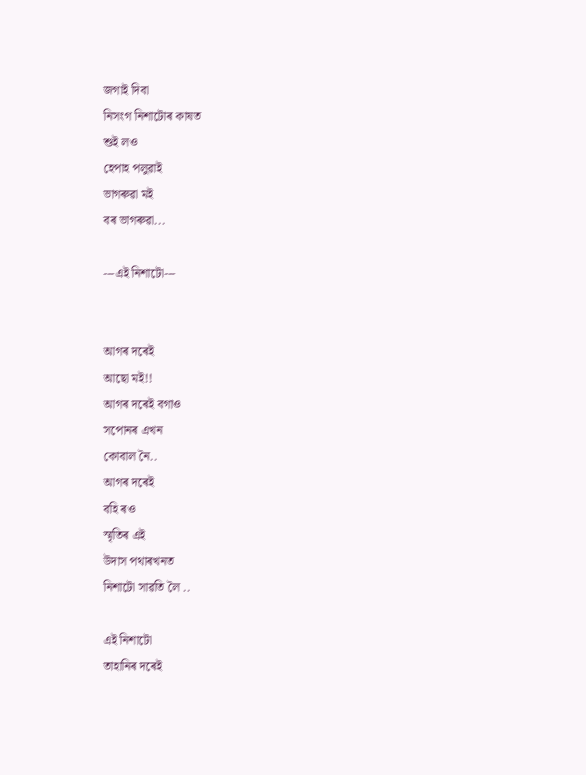জগাই দিবা
নিসংগ নিশাটোৰ কাষত
শুই লও
হেপাহ পলুৱাই
ভাগৰুৱা মই
বৰ ভাগৰুৱা...

---এই নিশাটো---


আগৰ দৰেই
আছো মই!!
আগৰ দৰেই বগাও
সপোনৰ এখন
কোবাল নৈ..
আগৰ দৰেই
বহি ৰও
স্মৃতিৰ এই
উদাস পথাৰখনত
নিশাটো সাৱতি লৈ ..

এই নিশাটো
তাহানিৰ দৰেই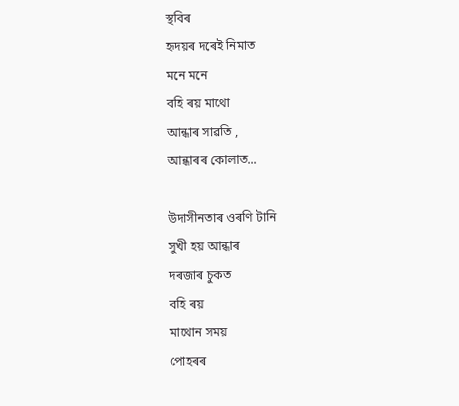স্থবিৰ
হৃদয়ৰ দৰেই নিমাত
মনে মনে
বহি ৰয় মাথো
আন্ধাৰ সাৱতি ,
আন্ধাৰৰ কোলাত...

উদাসীনতাৰ ওৰণি টানি
সুখী হয় আন্ধাৰ
দৰজাৰ চুকত
বহি ৰয়
মাথোন সময়
পোহৰৰ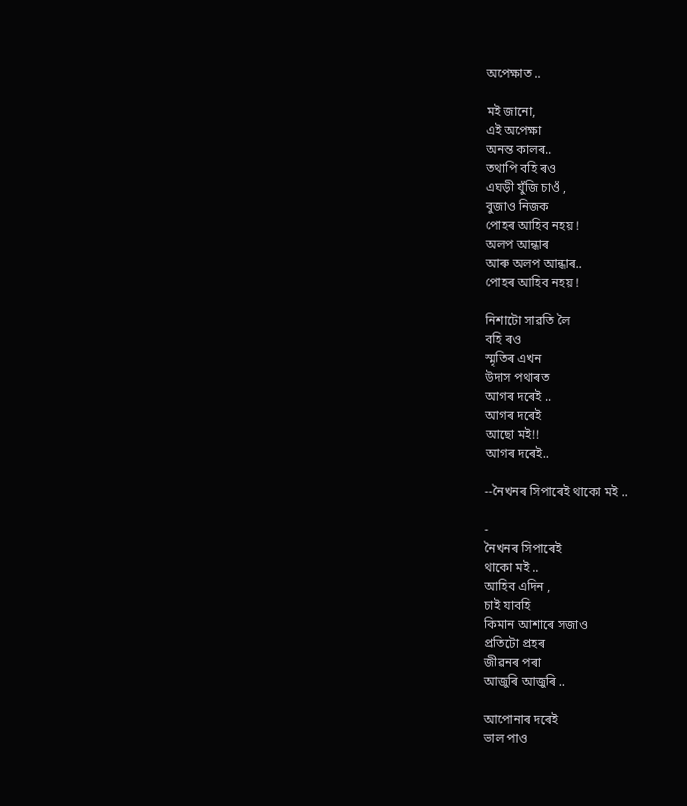অপেক্ষাত ..

মই জানো,
এই অপেক্ষা
অনন্ত কালৰ..
তথাপি বহি ৰও
এঘড়ী যুঁজি চাওঁ ,
বুজাও নিজক
পোহৰ আহিব নহয় !
অলপ আন্ধাৰ
আৰু অলপ আন্ধাৰ..
পোহৰ আহিব নহয় !

নিশাটো সাৱতি লৈ
বহি ৰও
স্মৃতিৰ এখন
উদাস পথাৰত
আগৰ দৰেই ..
আগৰ দৰেই
আছো মই!!
আগৰ দৰেই..

--নৈখনৰ সিপাৰেই থাকো মই ..

-
নৈখনৰ সিপাৰেই
থাকো মই ..
আহিব এদিন ,
চাই যাবহি
কিমান আশাৰে সজাও
প্রতিটো প্রহৰ
জীৱনৰ পৰা
আজুৰি আজুৰি ..

আপোনাৰ দৰেই
ভাল পাও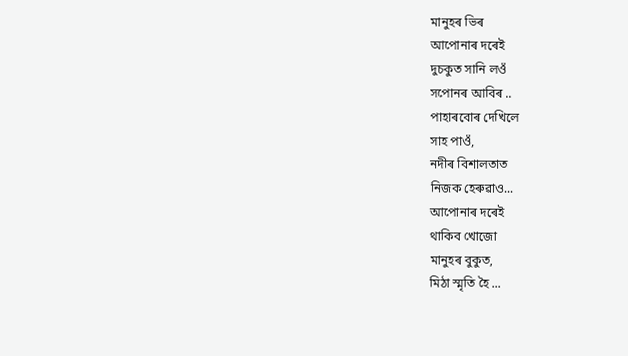মানুহৰ ভিৰ
আপোনাৰ দৰেই
দুচকুত সানি লওঁ
সপোনৰ আবিৰ ..
পাহাৰবোৰ দেখিলে
সাহ পাওঁ,
নদীৰ বিশালতাত
নিজক হেৰুৱাও...
আপোনাৰ দৰেই
থাকিব খোজো
মানুহৰ বুকুত,
মিঠা স্মৃতি হৈ ...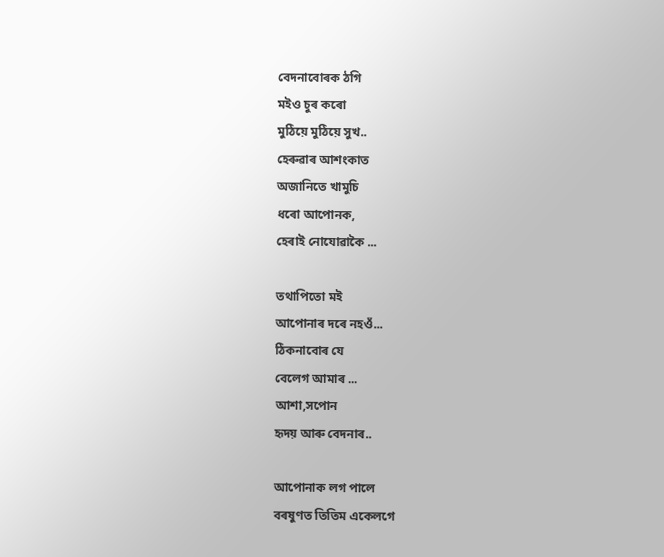বেদনাবোৰক ঠগি
মইও চুৰ কৰো
মুঠিয়ে মুঠিয়ে সুখ..
হেৰুৱাৰ আশংকাত
অজানিতে খামুচি
ধৰো আপোনক,
হেৰাই নোযোৱাকৈ ...

তথাপিতো মই
আপোনাৰ দৰে নহওঁ...
ঠিকনাবোৰ যে
বেলেগ আমাৰ ...
আশা,সপোন
হৃদয় আৰু বেদনাৰ..

আপোনাক লগ পালে
বৰষুণত তিতিম একেলগে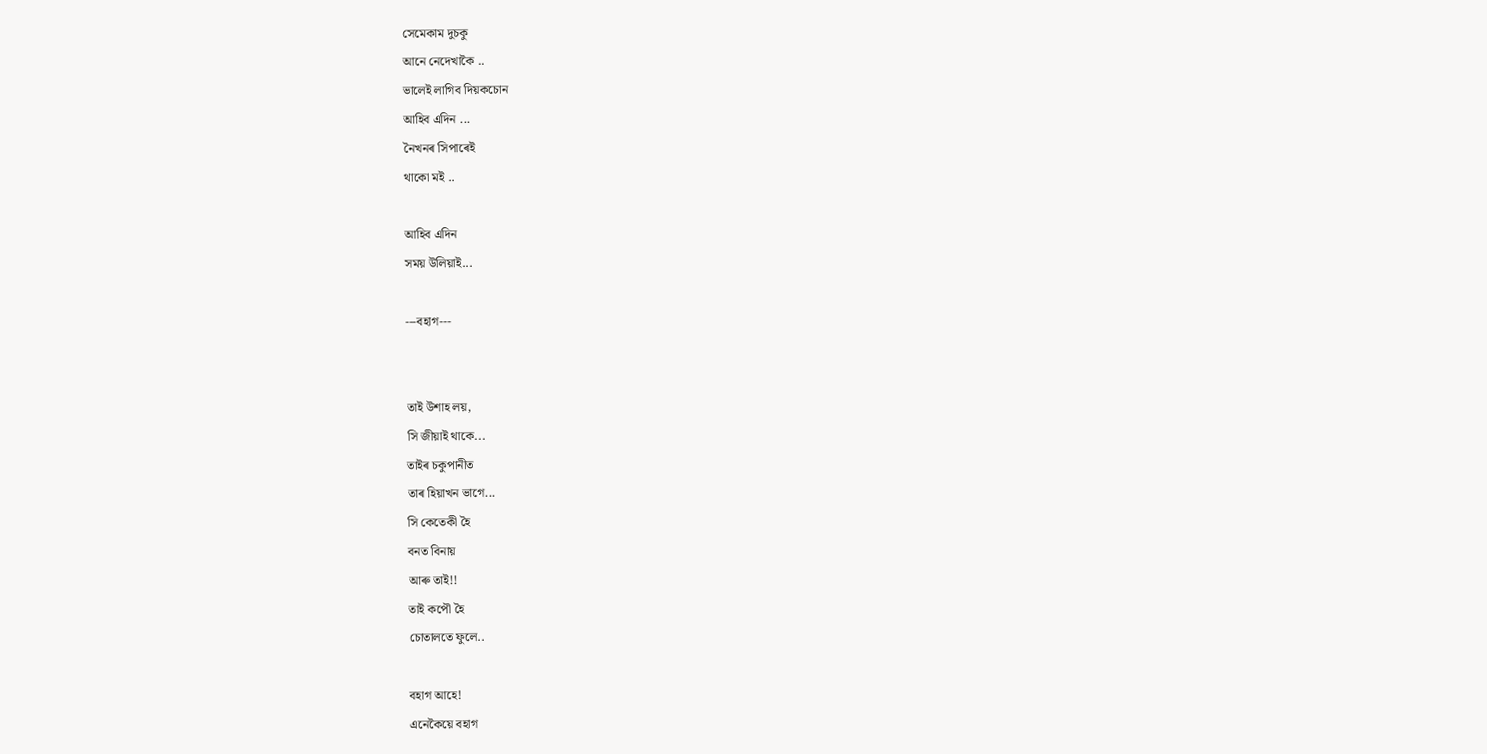সেমেকাম দুচকু
আনে নেদেখাকৈ ..
ভালেই লাগিব দিয়কচোন
আহিব এদিন ...
নৈখনৰ সিপাৰেই
থাকো মই ..

আহিব এদিন
সময় উলিয়াই...

---বহাগ---


তাই উশাহ লয়,
সি জীয়াই থাকে...
তাইৰ চকুপানীত
তাৰ হিয়াখন ভাগে...
সি কেতেকী হৈ
বনত বিনায়
আৰু তাই!!
তাই কপৌ হৈ
চোতালতে ফুলে..

বহাগ আহে!
এনেকৈয়ে বহাগ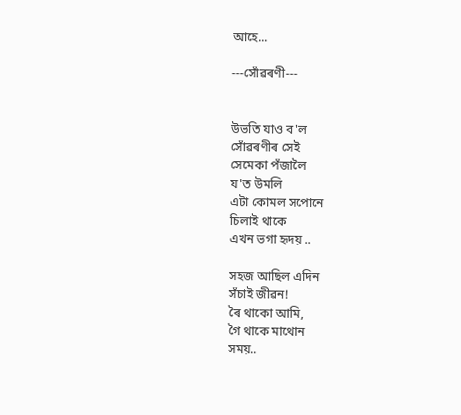আহে...

---সোঁৱৰণী---


উভতি যাও ব'ল
সোঁৱৰণীৰ সেই
সেমেকা পঁজালৈ
য'ত উমলি
এটা কোমল সপোনে
চিলাই থাকে
এখন ভগা হৃদয় ..

সহজ আছিল এদিন
সঁচাই জীৱন!
ৰৈ থাকো আমি,
গৈ থাকে মাথোন
সময়..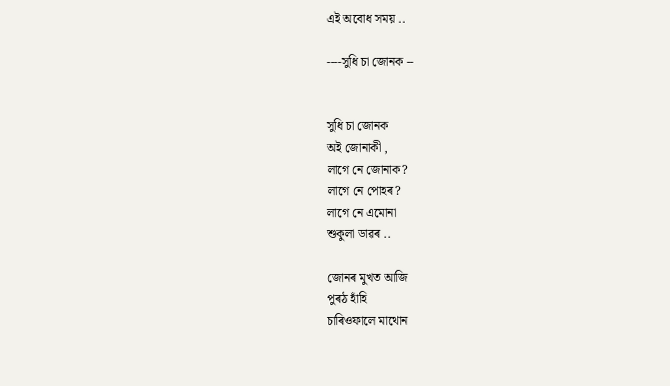এই অবোধ সময় ..

----সুধি চা জোনক --


সুধি চা জোনক
অই জোনাকী ,
লাগে নে জোনাক?
লাগে নে পোহৰ?
লাগে নে এমোনা
শুকুলা ডাৱৰ ..

জোনৰ মুখত আজি
পুৰঠ হাঁহি
চাৰিওফালে মাথোন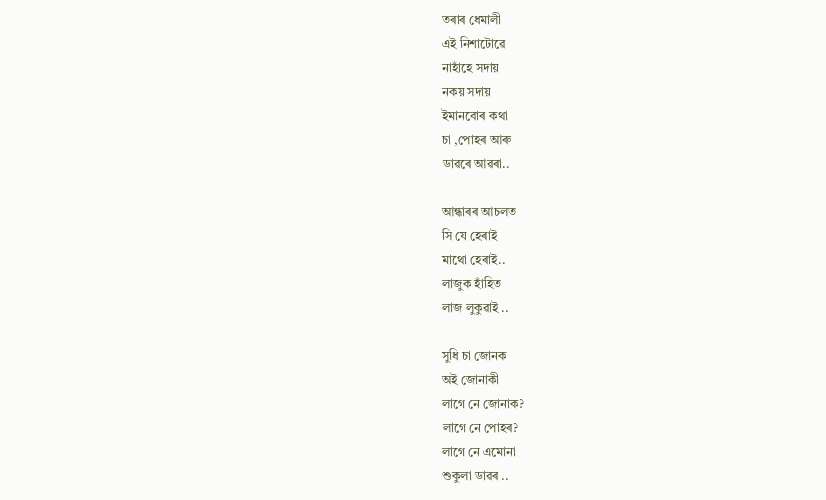তৰাৰ ধেমালী
এই নিশাটোৱে
নাহাঁহে সদায়
নকয় সদায়
ইমানবোৰ কথা
চা ,পোহৰ আৰু
ডাৱৰে আৱৰা..

আন্ধাৰৰ আচলত
সি যে হেৰাই
মাথো হেৰাই..
লাজুক হাঁহিত
লাজ লুকুৱাই ..

সুধি চা জোনক
অই জোনাকী
লাগে নে জোনাক?
লাগে নে পোহৰ?
লাগে নে এমোনা
শুকুলা ডাৱৰ ..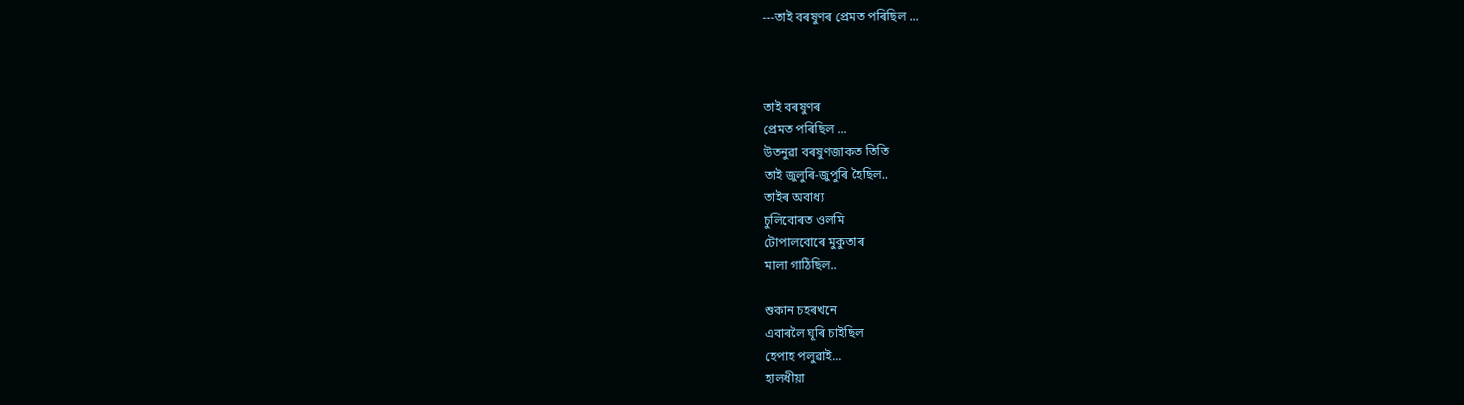---তাই বৰষুণৰ প্রেমত পৰিছিল ...



তাই বৰষুণৰ
প্রেমত পৰিছিল ...
উতনুৱা বৰষুণজাকত তিতি
তাই জুলুৰি-জুপুৰি হৈছিল..
তাইৰ অবাধ্য
চুলিবোৰত ওলমি
টোপালবোৰে মুকুতাৰ
মালা গাঠিছিল..

শুকান চহৰখনে
এবাৰলৈ ঘূৰি চাইছিল
হেপাহ পলুৱাই...
হালধীয়া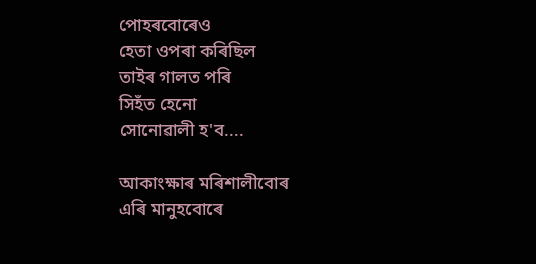পোহৰবোৰেও
হেতা ওপৰা কৰিছিল
তাইৰ গালত পৰি
সিহঁত হেনো
সোনোৱালী হ'ব....

আকাংক্ষাৰ মৰিশালীবোৰ
এৰি মানুহবোৰে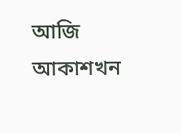আজি
আকাশখন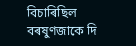বিচাৰিছিল
বৰষুণজাকে দি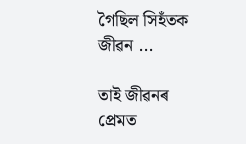গৈছিল সিহঁতক
জীৱন ...

তাই জীৱনৰ
প্রেমত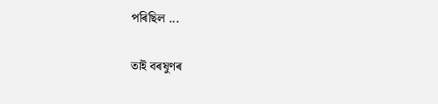পৰিছিল ...

তাই বৰষুণৰ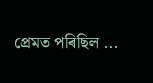প্রেমত পৰিছিল ...